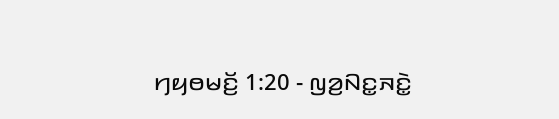ꤚꤟꤥꤗꤢꤩ꤬ 1:20 - ꤜꤤ꤬ꤡꤢ꤭ꤏꤢꤧ꤭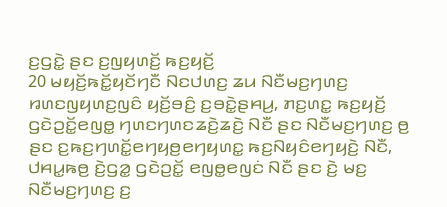ꤢ꤬ꤞꤢꤧ꤭ ꤔꤢ ꤢ꤬ꤜꤟꤛꤢꤩ꤬ ꤒꤢ꤬ꤟꤢꤩ꤬
20 ꤗꤟꤢꤩ꤬ꤒꤢꤩ꤭ꤟꤢꤩꤚꤢꤪ ꤡꤢꤓꤛꤢ꤬ ꤘꤣ ꤡꤢꤪꤗꤢ꤬ꤚꤛꤢ꤬ ꤙꤛꤢꤜꤟꤛꤢ꤬ꤜꤢꤨ ꤟꤢꤩ꤬ꤋꤢꤨ꤬ ꤢ꤬ꤋꤢꤧ꤭ꤔꤌꤣ꤬, ꤊꤢ꤬ꤛꤢ꤭ ꤒꤢ꤬ꤟꤢꤩ꤬ ꤞꤢꤧꤑꤢꤩ꤭ꤕꤜꤥ꤭ ꤚꤛꤢꤚꤛꤢꤘꤢꤧ꤬ꤘꤢꤧ꤬ ꤡꤢꤪ ꤔꤢ ꤡꤢꤪꤗꤢ꤬ꤚꤛꤢ꤬ ꤥ꤬ ꤔꤢ ꤢ꤬ꤒꤢ꤬ꤚꤛꤢꤩ꤭ꤕꤚꤟꤥ꤬ꤕꤚꤟꤛꤢ꤭ ꤒꤢ꤬ꤡꤟꤢꤨꤕꤚꤟꤢꤧ꤬ ꤡꤢꤪ, ꤓꤌꤣ꤭ꤒꤥ꤬ ꤢꤧ꤬ꤞꤤ꤭ ꤞꤢꤧꤑꤢꤩ꤭ ꤕꤜꤥ꤭ꤕꤜꤢꤦ ꤡꤢꤪ ꤔꤢ ꤢꤧ꤬ ꤗꤢ꤬ ꤡꤢꤪꤗꤢ꤬ꤚꤛꤢ꤬ ꤢ꤬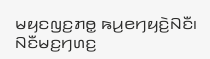ꤗꤟꤢꤜꤢ꤬ꤊꤥ꤭ ꤒꤣ꤬ꤕꤚꤟꤢꤧ꤬ꤡꤢꤪ꤯ ꤡꤢꤪꤗꤢ꤬ꤚꤛꤢ꤬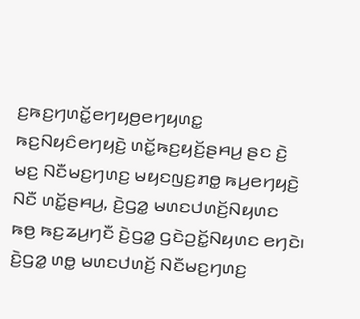ꤢ꤬ꤒꤢ꤬ꤚꤛꤢꤩ꤭ꤕꤚꤟꤥ꤬ꤕꤚꤟꤛꤢ꤭ ꤒꤢ꤬ꤡꤟꤢꤨꤕꤚꤟꤢꤧ꤬ ꤛꤢꤩ꤭ꤒꤢ꤬ꤟꤢꤩ꤬ꤔꤌꤣ꤬ ꤔꤢ ꤢꤧ꤬ ꤗꤢ꤬ ꤡꤢꤪꤗꤢ꤬ꤚꤛꤢ꤬ ꤗꤟꤢꤜꤢ꤬ꤊꤥ꤭ ꤒꤣ꤬ꤕꤚꤟꤢꤧ꤬ ꤡꤢꤪ ꤛꤢꤩ꤭ꤔꤌꤣ꤬, ꤢꤧ꤬ꤞꤤ꤭ ꤗꤛꤢꤓꤛꤢꤩ꤬ꤡꤟꤛꤢ ꤒꤥ꤬ ꤒꤢ꤬ꤘꤣ꤬ꤚꤢꤪ ꤢꤧ꤬ꤞꤤ꤭ ꤞꤢꤧꤑꤢꤩ꤭ꤡꤟꤛꤢ ꤕꤚꤢꤧ꤯ ꤢꤧ꤬ꤞꤤ꤭ ꤛꤥ꤭ ꤗꤛꤢꤓꤛꤢꤩ꤬ ꤡꤢꤪꤗꤢ꤬ꤚꤛꤢ꤬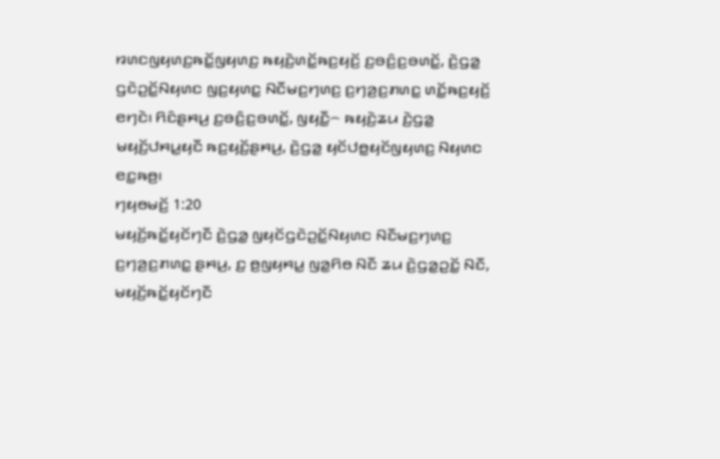ꤙꤛꤢꤜꤟꤛꤢ꤬ꤒꤢꤩ꤭ꤜꤟꤛꤢ꤬ ꤒꤟꤢꤧ꤬ꤛꤢꤩ꤭ꤒꤢ꤬ꤟꤢꤩ꤬ ꤢ꤬ꤋꤢꤨ꤬ꤢ꤬ꤋꤛꤢꤩ꤭, ꤢꤧ꤬ꤞꤤ꤭ ꤞꤢꤧꤑꤢꤩ꤭ꤡꤟꤛꤢ ꤜꤢ꤬ꤟꤛꤢ꤭ ꤡꤢꤪꤗꤢ꤬ꤚꤛꤢ꤬ ꤢ꤬ꤚꤤ꤬ꤢ꤬ꤊꤛꤢ꤭ ꤛꤢꤩ꤭ꤒꤢ꤬ꤟꤢꤩ꤬ ꤕꤚꤢꤧ꤯ ꤖꤢꤨꤔꤌꤣ꤬ ꤢ꤬ꤋꤢꤨ꤬ꤢ꤬ꤋꤛꤢꤩ꤭, ꤜꤟꤢꤪ꤭꤮ ꤒꤟꤢꤧ꤬ꤘꤣ ꤢꤧ꤬ꤞꤤ꤭ ꤗꤟꤢꤩ꤬ꤓꤌꤣ꤭ꤟꤢꤪ ꤒꤢ꤬ꤟꤢꤩ꤬ꤔꤌꤣ꤬, ꤢꤧ꤬ꤞꤤ꤭ ꤟꤢꤩꤓꤥ꤭ꤟꤢꤩꤜꤟꤛꤢ꤬ ꤡꤟꤛꤢ ꤕꤢ꤭ꤒꤥ꤬꤯
ꤚꤟꤥꤗꤢꤩ꤬ 1:20
ꤗꤟꤢꤩ꤬ꤒꤢꤩ꤭ꤟꤢꤩꤚꤢꤪ ꤢꤧ꤬ꤞꤤ꤭ ꤜꤟꤢꤩꤞꤢꤧꤑꤢꤩ꤭ꤡꤟꤛꤢ ꤡꤢꤪꤗꤢ꤬ꤚꤛꤢ꤬ ꤢ꤬ꤚꤤ꤬ꤢ꤬ꤊꤛꤢ꤭ ꤔꤌꤣ꤬, ꤢ꤬ ꤥ꤬ꤜꤟꤌꤣ꤭ ꤜꤤ꤭ꤖꤥ ꤡꤢꤪ ꤘꤣ ꤢꤧ꤬ꤞꤤ꤭ꤑꤢꤩ꤭ ꤡꤢꤪ, ꤗꤟꤢꤩ꤬ꤒꤢꤩ꤭ꤟꤢꤩꤚꤢꤪ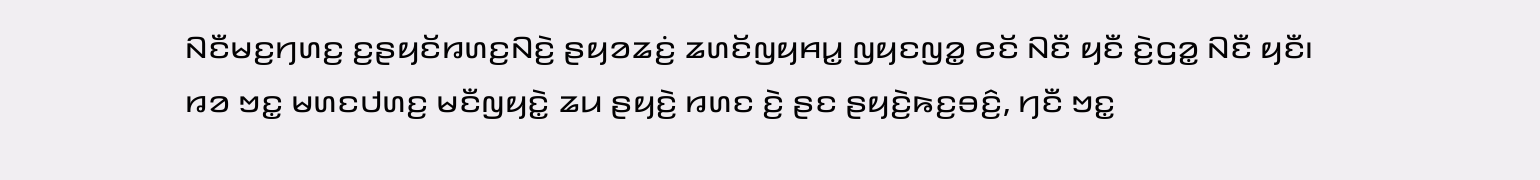ꤡꤢꤪꤗꤢ꤬ꤚꤛꤢ꤬ ꤢ꤬ꤔꤟꤢꤩꤙꤛꤢ꤬ꤡꤢꤧ꤬ ꤔꤟꤤꤘꤢꤦ꤬ ꤘꤛꤢꤩꤜꤟꤌꤣ꤭ ꤜꤟꤢꤜꤤ꤭ ꤕꤢꤩ ꤡꤢꤪ ꤟꤢꤪ ꤢꤧ꤬ꤞꤤ꤭ ꤡꤢꤪ ꤟꤢꤪ꤯
ꤙꤤ ꤠꤢ꤭ ꤗꤛꤢꤓꤛꤢ꤬ ꤗꤢꤪꤜꤟꤢꤧ꤭ ꤘꤣ ꤔꤟꤢꤧ꤬ ꤙꤛꤢ ꤢꤧ꤬ ꤔꤢ ꤔꤟꤢꤧ꤬ꤒꤢ꤬ꤋꤢꤨ꤬, ꤚꤢꤪ ꤠꤢ꤭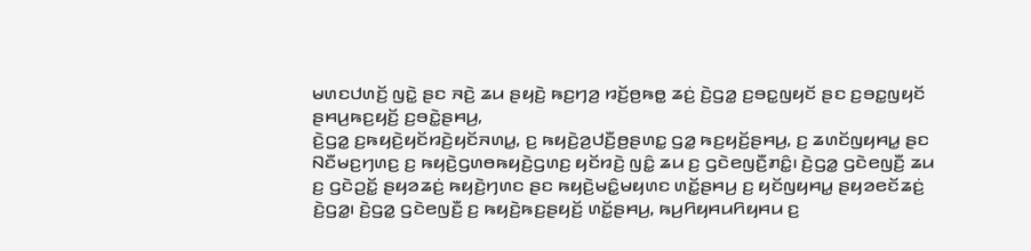ꤗꤛꤢꤓꤛꤢꤩ꤬ ꤜꤢꤧ꤭ ꤔꤢ ꤏꤢꤧ꤬ ꤘꤣ ꤔꤟꤢꤧ꤬ ꤒꤢ꤬ꤚꤤ꤬ ꤙꤢꤩ꤬ꤥ꤬ꤒꤥ꤭ ꤘꤢꤦ꤬ ꤢꤧ꤬ꤞꤤ꤭ ꤢ꤬ꤋꤢ꤭ꤜꤟꤢꤩ ꤔꤢ ꤢ꤬ꤋꤢ꤭ꤜꤟꤢꤩ ꤔꤌꤣ꤬ꤒꤢ꤬ꤟꤢꤩ꤬ ꤢ꤬ꤋꤢꤧ꤭ꤔꤌꤣ꤬,
ꤢꤧ꤬ꤞꤤ꤭ ꤢ꤬ꤒꤟꤢꤧ꤬ꤟꤢꤩꤙꤢꤧ꤬ꤟꤢꤩꤏꤛꤣ꤭, ꤢ꤬ ꤒꤟꤢꤧ꤬ꤤ꤬ꤓꤢꤪ꤬ꤥ꤬ꤔꤛꤢ꤭ ꤞꤤ꤭ ꤒꤢ꤬ꤟꤢꤩ꤬ꤔꤌꤣ꤬, ꤢ꤬ ꤘꤛꤢꤩꤜꤟꤌꤣ꤭ ꤔꤢ ꤡꤢꤪꤗꤢ꤬ꤚꤛꤢ꤬ ꤢ꤬ ꤒꤟꤢꤧ꤬ꤞꤛꤥꤒꤟꤢꤧ꤬ꤞꤛꤢ꤬ ꤟꤢꤩꤙꤢꤧ꤬ ꤜꤢꤨ꤭ ꤘꤣ ꤢ꤬ ꤞꤢꤧꤕꤜꤢꤪ꤬ꤊꤢꤨ꤭꤯ ꤢꤧ꤬ꤞꤤ꤭ ꤞꤢꤧꤕꤜꤢꤪ꤬ ꤘꤣ ꤢ꤬ ꤞꤢꤧꤑꤢꤩ꤭ ꤔꤟꤤꤘꤢꤦ꤬ ꤒꤟꤢꤧ꤬ꤚꤛꤢ ꤔꤢ ꤒꤟꤢꤧ꤬ꤗꤢꤨ꤭ꤗꤟꤛꤢ ꤛꤢꤩ꤭ꤔꤌꤣ꤬ ꤢ꤬ ꤟꤢꤩꤜꤟꤌꤣ꤭ ꤔꤟꤤꤕꤢꤩꤘꤢꤦ꤬ ꤢꤧ꤬ꤞꤤ꤭꤯ ꤢꤧ꤬ꤞꤤ꤭ ꤞꤢꤧꤕꤜꤢꤪ꤬ ꤢ꤬ ꤒꤟꤢꤧ꤬ꤒꤢ꤬ꤔꤟꤢꤩ꤬ ꤛꤢꤩ꤭ꤔꤌꤣ꤬, ꤒꤣ꤬ꤖꤟꤌꤣꤖꤟꤌꤣ ꤢ꤬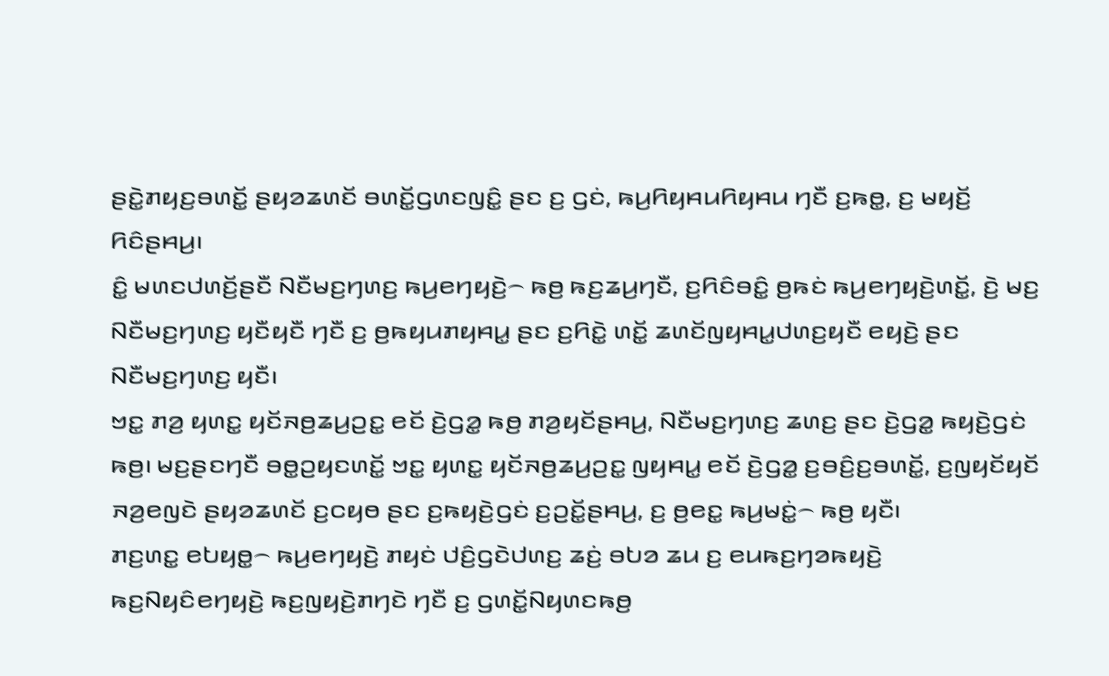ꤔꤢꤧ꤭ꤊꤟꤢ꤬ꤋꤛꤢꤩ꤭ ꤔꤟꤤꤘꤛꤢꤩ ꤋꤛꤢꤩ꤭ꤞꤛꤢꤜꤢꤨ꤭ ꤔꤢ ꤢ꤬ ꤞꤢꤦ, ꤒꤣ꤬ꤖꤟꤌꤣꤖꤟꤌꤣ ꤚꤢꤪ ꤢ꤬ꤒꤥ꤭, ꤢ꤬ ꤗꤟꤢꤩ꤬ ꤖꤢꤨꤔꤌꤣ꤬꤯
ꤢꤨ꤭ ꤗꤛꤢꤓꤛꤢꤩ꤬ꤔꤢꤪ ꤡꤢꤪꤗꤢ꤬ꤚꤛꤢ꤬ ꤒꤣ꤬ꤕꤚꤟꤢꤧ꤬꤮ ꤒꤥ꤬ ꤒꤢ꤬ꤘꤣ꤬ꤚꤢꤪ, ꤢ꤬ꤖꤢꤨꤋꤢꤨ꤭ ꤥ꤬ꤒꤢꤦ ꤒꤣ꤬ꤕꤚꤟꤢꤧ꤬ꤛꤢꤩ꤭, ꤢꤧ꤬ ꤗꤢ꤬ ꤡꤢꤪꤗꤢ꤬ꤚꤛꤢ꤬ ꤟꤢꤪꤟꤢꤪ ꤚꤢꤪ ꤢ꤬ ꤥ꤬ꤒꤟꤣꤊꤟꤌꤣ꤭ ꤔꤢ ꤢ꤬ꤖꤢꤧ꤭ ꤛꤢꤩ꤭ ꤘꤛꤢꤩꤜꤟꤌꤣ꤭ꤓꤛꤢ꤬ꤟꤢꤪ ꤕꤟꤢꤧ꤬ ꤔꤢ ꤡꤢꤪꤗꤢ꤬ꤚꤛꤢ꤬ ꤟꤢꤪ꤯
ꤠꤢ꤭ ꤊꤤ꤬ ꤟꤛꤢ꤭ ꤟꤢꤩꤏꤥ꤬ꤘꤣ꤬ꤑꤢ꤭ ꤕꤢꤩ ꤢꤧ꤬ꤞꤤ꤭ ꤒꤥ꤬ ꤊꤤ꤬ꤟꤢꤩꤔꤌꤣ꤬, ꤡꤢꤪꤗꤢ꤬ꤚꤛꤢ꤬ ꤘꤛꤢ꤬ ꤔꤢ ꤢꤧ꤬ꤞꤤ꤭ ꤒꤟꤢꤧ꤬ꤞꤢꤦ ꤒꤥ꤬꤯ ꤗꤢ꤬ꤔꤢꤚꤢꤪ ꤋꤥ꤭ꤑꤟꤢꤛꤢꤩ꤭ ꤠꤢ꤭ ꤟꤛꤢ꤭ ꤟꤢꤩꤏꤥ꤬ꤘꤣ꤬ꤑꤢ꤭ ꤜꤟꤌꤣ꤭ ꤕꤢꤩ ꤢꤧ꤬ꤞꤤ꤭ ꤢ꤬ꤋꤢꤨ꤬ꤢ꤬ꤋꤛꤢꤩ꤭, ꤢ꤬ꤜꤟꤢꤩꤟꤢꤩ ꤏꤤ꤬ꤕꤜꤢꤧ ꤔꤟꤤꤘꤛꤢꤩ ꤢ꤬ꤍꤟꤥ ꤔꤢ ꤢ꤬ꤒꤟꤢꤧ꤬ꤞꤢꤦ ꤢ꤬ꤑꤢꤩ꤭ꤔꤌꤣ꤬, ꤢ꤬ ꤥ꤬ꤕꤢ꤭ ꤒꤣ꤬ꤗꤢꤦ꤭꤮ ꤒꤥ꤬ ꤟꤢꤪ꤯
ꤊꤢ꤬ꤛꤢ꤭ ꤕꤝꤟꤥ꤭꤮ ꤒꤣ꤬ꤕꤚꤟꤢꤧ꤬ ꤊꤟꤢꤦ ꤓꤢꤨ꤬ꤞꤢꤧꤓꤛꤢ꤬ ꤘꤢꤦ꤬ ꤋꤝꤤ ꤘꤣ ꤢ꤬ ꤕꤣꤒꤢ꤬ꤚꤤꤒꤟꤢꤧ꤬ ꤒꤢ꤬ꤡꤟꤢꤨꤕꤚꤟꤢꤧ꤬ ꤒꤢ꤬ꤜꤟꤢꤧ꤬ꤊꤚꤢꤧ ꤚꤢꤪ ꤢ꤬ ꤞꤛꤢꤩ꤭ꤡꤟꤛꤢꤒꤥ꤬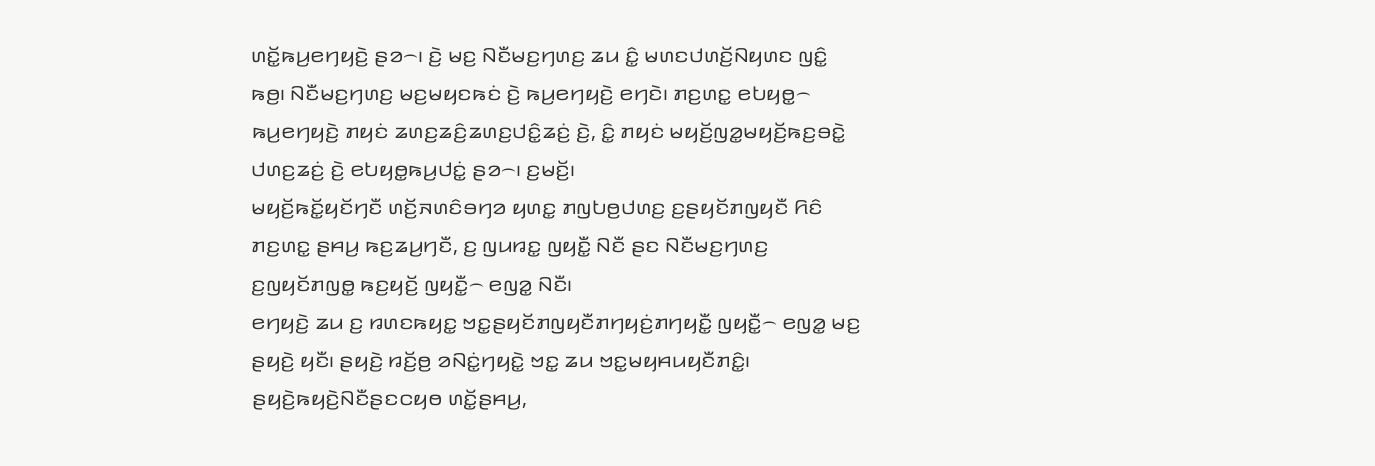ꤛꤢꤩ꤭ꤒꤣ꤬ꤕꤚꤟꤢꤧ꤬ ꤔꤤ꤮꤯ ꤢꤧ꤬ ꤗꤢ꤬ ꤡꤢꤪꤗꤢ꤬ꤚꤛꤢ꤬ ꤘꤣ ꤢꤨ꤭ ꤗꤛꤢꤓꤛꤢꤩ꤬ꤡꤟꤛꤢ ꤜꤢꤨ꤭ ꤒꤥ꤬꤯ ꤡꤢꤪꤗꤢ꤬ꤚꤛꤢ꤬ ꤗꤢ꤬ꤗꤟꤢꤒꤢꤦ ꤢꤧ꤬ ꤒꤣ꤬ꤕꤚꤟꤢꤧ꤬ ꤕꤚꤢꤧ꤯ ꤊꤢ꤬ꤛꤢ꤭ ꤕꤝꤟꤥ꤭꤮ ꤒꤣ꤬ꤕꤚꤟꤢꤧ꤬ ꤊꤟꤢꤦ ꤘꤛꤢ꤬ꤘꤢꤨ꤬ꤘꤛꤢ꤬ꤓꤢꤨ꤭ꤘꤢꤦ꤬ ꤢꤧ꤬, ꤢꤨ꤭ ꤊꤟꤢꤦ ꤗꤟꤢꤩ꤬ꤜꤤ꤭ꤗꤟꤢꤩ꤬ꤒꤢ꤬ꤋꤢꤧ꤭ ꤓꤛꤢ꤬ꤘꤢꤦ꤬ ꤢꤧ꤬ ꤕꤝꤟꤥ꤭ꤒꤣ꤬ꤓꤢꤦ꤭ ꤔꤤ꤮꤯ ꤢ꤬ꤗꤢꤩ꤬꤯
ꤗꤟꤢꤩ꤬ꤒꤢꤩ꤭ꤟꤢꤩꤚꤢꤪ ꤛꤢꤩ꤬ꤏꤛꤢꤨꤋꤚꤤ ꤟꤛꤢ꤭ ꤊꤜꤝꤥ꤬ꤓꤛꤢ꤬ ꤢ꤬ꤔꤟꤢꤩꤊꤜꤟꤢꤪ ꤖꤢꤨ ꤊꤢ꤬ꤛꤢ꤭ ꤔꤌꤣ꤬ ꤒꤢ꤬ꤘꤣ꤬ꤚꤢꤪ, ꤢ꤬ ꤜꤣꤙꤢ꤭ ꤜꤟꤢꤪ꤭ ꤡꤢꤪ ꤔꤢ ꤡꤢꤪꤗꤢ꤬ꤚꤛꤢ꤬ ꤢ꤬ꤜꤟꤢꤩꤊꤜꤥ꤭ ꤒꤢ꤬ꤟꤢꤩ꤬ ꤜꤟꤢꤪ꤭꤮ ꤕꤜꤤ꤭ ꤡꤢꤪ꤯
ꤕꤚꤟꤢꤧ꤬ ꤘꤣ ꤢ꤬ ꤙꤛꤢꤒꤟꤢ꤭ ꤠꤢ꤭ꤔꤟꤢꤩꤊꤜꤟꤢꤪꤊꤚꤟꤢꤦ꤬ꤊꤚꤟꤢꤪ꤭ ꤜꤟꤢꤪ꤭꤮ ꤕꤜꤤ꤭ ꤗꤢ꤬ ꤔꤟꤢꤧ꤬ ꤟꤢꤪ꤯ ꤔꤟꤢꤧ꤬ ꤙꤢꤩ꤬ꤥ꤬ ꤤꤡꤢꤦ꤭ꤚꤟꤢꤧ꤭ ꤠꤢ꤭ ꤘꤣ ꤠꤢ꤭ꤗꤟꤌꤣꤟꤢꤪꤊꤢꤨ꤭꤯
ꤔꤟꤢꤧ꤬ꤒꤟꤢꤧ꤬ꤡꤢꤪꤔꤢꤍꤟꤥ ꤛꤢꤩ꤭ꤔꤌꤣ꤬,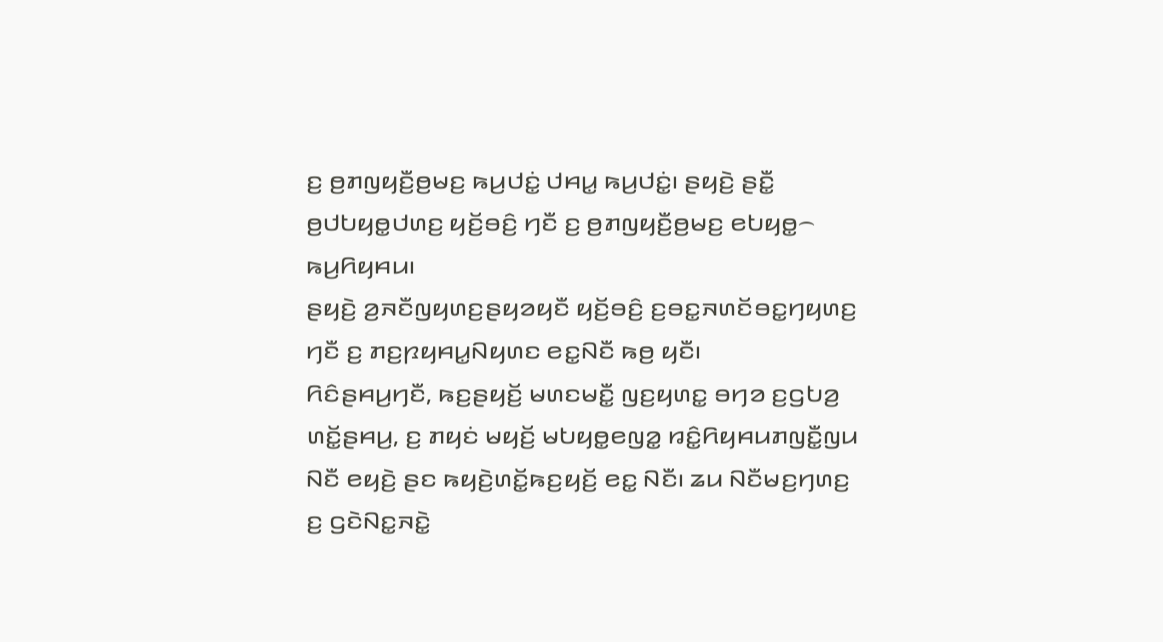ꤢ꤬ ꤥ꤬ꤊꤜꤟꤢꤪ꤬ꤥ꤬ꤗꤢ꤬ ꤒꤣ꤬ꤓꤢꤦ꤭ ꤓꤌꤣ꤭ ꤒꤣ꤬ꤓꤢꤦ꤭꤯ ꤔꤟꤢꤧ꤬ ꤔꤢꤪ꤭ ꤥ꤬ꤓꤝꤟꤥ꤭ꤓꤛꤢ꤬ ꤟꤢꤩ꤬ꤋꤢꤨ꤬ ꤚꤢꤪ ꤢ꤬ ꤥ꤬ꤊꤜꤟꤢꤪ꤬ꤥ꤬ꤗꤢ꤬ ꤕꤝꤟꤥ꤭꤮ ꤒꤣ꤬ꤖꤟꤌꤣ꤯
ꤔꤟꤢꤧ꤬ ꤤ꤬ꤏꤢꤪꤜꤟꤛꤢ꤬ꤔꤟꤤꤟꤢꤪ ꤟꤢꤩ꤬ꤋꤢꤨ꤬ ꤢ꤬ꤋꤢ꤭ꤏꤛꤢꤩꤋꤢ꤭ꤚꤟꤛꤢ꤬ ꤚꤢꤪ ꤢ꤬ ꤊꤢ꤬ꤐꤟꤌꤣ꤭ꤡꤟꤛꤢ ꤕꤢ꤭ꤡꤢꤪ ꤒꤥ꤬ ꤟꤢꤪ꤯
ꤖꤢꤨꤔꤌꤣ꤬ꤚꤢꤪ, ꤒꤢ꤬ꤔꤟꤢꤩ꤬ ꤗꤛꤢꤗꤢꤪ꤭ ꤜꤢ꤬ꤟꤛꤢ꤭ ꤋꤚꤤ ꤢ꤬ꤞꤝꤤ꤬ ꤛꤢꤩ꤭ꤔꤌꤣ꤬, ꤢ꤬ ꤊꤟꤢꤦ ꤗꤟꤢꤩ꤬ ꤗꤝꤟꤥ꤭ꤕꤜꤤ꤭ ꤙꤢꤨ꤭ꤖꤟꤌꤣꤊꤜꤢꤪ꤭ꤜꤣ ꤡꤢꤪ ꤕꤟꤢꤧ꤬ ꤔꤢ ꤒꤟꤢꤧ꤬ꤛꤢꤩ꤭ꤒꤢ꤬ꤟꤢꤩ꤬ ꤕꤢ꤭ ꤡꤢꤪ꤯ ꤘꤣ ꤡꤢꤪꤗꤢ꤬ꤚꤛꤢ꤬ ꤢ꤬ ꤞꤢꤧꤡꤢ꤭ꤏꤢꤧ꤭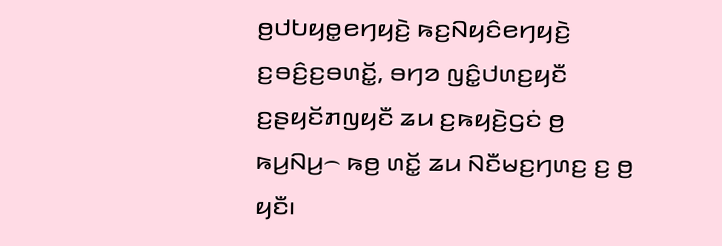ꤥ꤬ꤓꤝꤟꤥ꤭ꤕꤚꤟꤢꤧ꤬ ꤒꤢ꤬ꤡꤟꤢꤨꤕꤚꤟꤢꤧ꤬ ꤢ꤬ꤋꤢꤨ꤬ꤢ꤬ꤋꤛꤢꤩ꤭, ꤋꤚꤤ ꤜꤢꤨ꤭ꤓꤛꤢ꤬ꤟꤢꤪ ꤢ꤬ꤔꤟꤢꤩꤊꤜꤟꤢꤪ ꤘꤣ ꤢ꤬ꤒꤟꤢꤧ꤬ꤞꤢꤦ ꤥ꤬ ꤒꤣ꤬ꤡꤣ꤬꤮ ꤒꤥ꤬ ꤛꤢꤩ꤭ ꤘꤣ ꤡꤢꤪꤗꤢ꤬ꤚꤛꤢ꤬ ꤢ꤬ ꤥ꤬ ꤟꤢꤪ꤯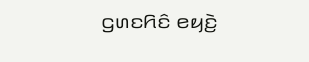ꤞꤛꤢꤖꤢꤨ ꤕꤟꤢꤧ꤬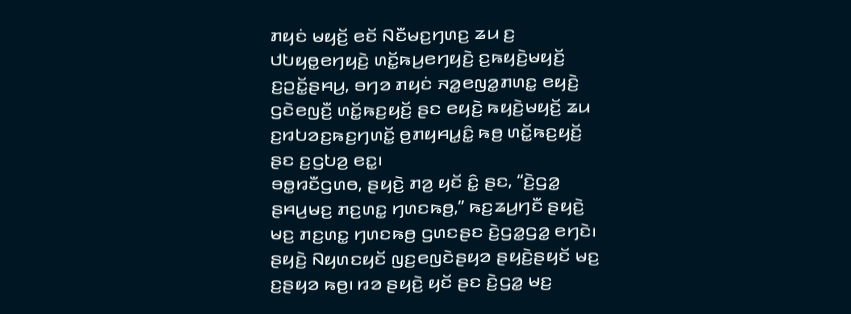ꤊꤟꤢꤦ ꤗꤟꤢꤩ꤬ ꤕꤢꤩ ꤡꤢꤪꤗꤢ꤬ꤚꤛꤢ꤬ ꤘꤣ ꤢ꤬ ꤓꤝꤟꤥ꤭ꤕꤚꤟꤢꤧ꤬ ꤛꤢꤩ꤭ꤒꤣ꤬ꤕꤚꤟꤢꤧ꤬ ꤢ꤬ꤒꤟꤢꤧ꤬ꤗꤟꤢꤩ꤬ ꤢ꤬ꤑꤢꤩ꤭ꤔꤌꤣ꤬, ꤋꤚꤤ ꤊꤟꤢꤦ ꤏꤤ꤭ꤕꤜꤤ꤭ꤊꤛꤢ꤭ ꤕꤟꤢꤧ꤬ ꤞꤢꤧꤕꤜꤢꤪ꤬ ꤛꤢꤩ꤭ꤒꤢ꤬ꤟꤢꤩ꤬ ꤔꤢ ꤕꤟꤢꤧ꤬ ꤒꤟꤢꤧ꤬ꤗꤟꤢꤩ꤬ ꤘꤣ ꤢ꤬ꤙꤝꤤꤢ꤬ꤒꤢ꤬ꤚꤛꤢꤩ꤭ ꤥ꤬ꤊꤟꤌꤣ꤭ꤢꤨ꤭ ꤒꤥ꤬ ꤛꤢꤩ꤭ꤒꤢ꤬ꤟꤢꤩ꤬ ꤔꤢ ꤢ꤬ꤞꤝꤤ꤬ ꤕꤢ꤭꤯
ꤋꤥ꤭ꤙꤢꤪꤞꤛꤥ, ꤔꤟꤢꤧ꤬ ꤊꤤ꤬ ꤟꤢꤩ ꤢꤨ꤭ ꤔꤢ, “ꤢꤧ꤬ꤞꤤ꤭ ꤔꤌꤣ꤬ꤗꤢ꤬ ꤊꤢ꤬ꤛꤢ꤭ ꤚꤛꤢꤒꤥ꤬,” ꤒꤢ꤬ꤘꤣ꤬ꤚꤢꤪ ꤔꤟꤢꤧ꤬ ꤗꤢ꤬ ꤊꤢ꤬ꤛꤢ꤭ ꤚꤛꤢꤒꤥ꤬ ꤞꤛꤢꤔꤢ ꤢꤧ꤬ꤞꤤ꤭ꤞꤤ꤭ ꤕꤚꤢꤧ꤯ ꤔꤟꤢꤧ꤬ ꤡꤟꤛꤢꤟꤢꤩ ꤜꤢ꤬ꤕꤜꤢꤧꤔꤟꤤ ꤔꤟꤢꤧ꤬ꤔꤟꤢꤩ ꤗꤢ꤬ ꤢ꤬ꤔꤟꤤ ꤒꤥ꤬꤯ ꤙꤤ ꤔꤟꤢꤧ꤬ ꤟꤢꤩ ꤔꤢ ꤢꤧ꤬ꤞꤤ꤭ ꤗꤢ꤬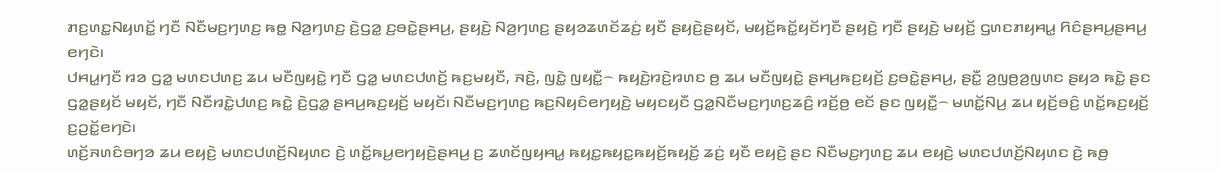ꤊꤢ꤬ꤛꤢ꤭ꤡꤟꤛꤢꤩ꤭ ꤚꤢꤪ ꤡꤢꤪꤗꤢ꤬ꤚꤛꤢ꤬ ꤒꤥ꤭ ꤡꤤ꤬ꤚꤛꤢ꤬ ꤢꤧ꤬ꤞꤤ꤭ ꤢ꤬ꤋꤢꤧ꤭ꤔꤌꤣ꤬, ꤔꤟꤢꤧ꤬ ꤡꤤ꤬ꤚꤛꤢ꤬ ꤔꤟꤤꤘꤛꤢꤩꤘꤢꤦ꤬ ꤟꤢꤪ ꤔꤟꤢꤧ꤬ꤔꤟꤢꤩ, ꤗꤟꤢꤩ꤬ꤒꤢꤩ꤭ꤟꤢꤩꤚꤢꤪ ꤔꤟꤢꤧ꤬ ꤚꤢꤪ ꤔꤟꤢꤧ꤬ ꤗꤟꤢꤩ꤬ ꤞꤛꤢꤊꤟꤌꤣ꤭ ꤖꤢꤨꤔꤌꤣ꤬ꤔꤌꤣ꤬ ꤕꤚꤢꤧ꤯
ꤓꤌꤣ꤭ꤚꤢꤪ ꤙꤤ ꤞꤤ꤭ ꤗꤛꤢꤓꤛꤢ꤬ ꤘꤣ ꤗꤢꤪꤜꤟꤢꤧ꤭ ꤚꤢꤪ ꤞꤤ꤭ ꤗꤛꤢꤓꤛꤢꤩ꤬ ꤒꤢ꤬ꤗꤟꤢꤪ, ꤏꤢꤧ꤬, ꤜꤢꤧ꤭ ꤜꤟꤢꤪ꤭꤮ ꤒꤟꤢꤧ꤬ꤙꤢꤧ꤬ꤙꤛꤢ ꤥ꤬ ꤘꤣ ꤗꤢꤪꤜꤟꤢꤧ꤭ ꤔꤌꤣ꤬ꤒꤢ꤬ꤟꤢꤩ꤬ ꤢ꤬ꤋꤢꤧ꤭ꤔꤌꤣ꤬, ꤔꤢꤪ꤭ ꤤ꤬ꤜꤥ꤬ꤤ꤬ꤜꤛꤢ ꤔꤟꤤ ꤒꤢꤧ꤭ ꤔꤢ ꤞꤤ꤭ꤔꤟꤢꤩ ꤗꤟꤢꤩ, ꤚꤢꤪ ꤡꤢꤪꤙꤢꤧ꤭ꤓꤛꤢ꤬ ꤒꤢꤧ꤭ ꤢꤧ꤬ꤞꤤ꤭ ꤔꤌꤣ꤬ꤒꤢ꤬ꤟꤢꤩ꤬ ꤗꤟꤢꤩ꤯ ꤡꤢꤪꤗꤢ꤬ꤚꤛꤢ꤬ ꤒꤢ꤬ꤡꤟꤢꤨꤕꤚꤟꤢꤧ꤬ ꤗꤟꤢꤟꤢꤪ ꤞꤤ꤭ꤡꤢꤪꤗꤢ꤬ꤚꤛꤢ꤬ꤘꤢꤨ꤬ ꤙꤢꤩ꤬ꤥ꤬ ꤕꤢꤩ ꤔꤢ ꤜꤟꤢꤪ꤭꤮ ꤗꤛꤢꤩ꤭ꤡꤣ꤬ ꤘꤣ ꤟꤢꤩ꤬ꤋꤢꤨ꤬ ꤛꤢꤩ꤭ꤒꤢ꤬ꤟꤢꤩ꤬ ꤢ꤬ꤑꤢꤩ꤭ꤕꤚꤢꤧ꤯
ꤛꤢꤩ꤬ꤏꤛꤢꤨꤋꤚꤤ ꤘꤣ ꤕꤟꤢꤧ꤬ ꤗꤛꤢꤓꤛꤢꤩ꤬ꤡꤟꤛꤢ ꤢꤧ꤬ ꤛꤢꤩ꤭ꤒꤣ꤬ꤕꤚꤟꤢꤧ꤬ꤔꤌꤣ꤬ ꤢ꤬ ꤘꤛꤢꤩꤜꤟꤌꤣ꤭ ꤒꤟꤢ꤭ꤒꤟꤢ꤭ꤒꤟꤢꤩ꤬ꤒꤟꤢꤩ꤬ ꤘꤢꤦ꤬ ꤟꤢꤪ ꤕꤟꤢꤧ꤬ ꤔꤢ ꤡꤢꤪꤗꤢ꤬ꤚꤛꤢ꤬ ꤘꤣ ꤕꤟꤢꤧ꤬ ꤗꤛꤢꤓꤛꤢꤩ꤬ꤡꤟꤛꤢ ꤢꤧ꤬ ꤒꤥ꤬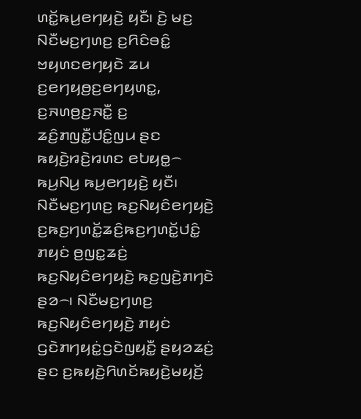ꤛꤢꤩ꤭ꤒꤣ꤬ꤕꤚꤟꤢꤧ꤬ ꤟꤢꤪ꤯ ꤢꤧ꤬ ꤗꤢ꤬ ꤡꤢꤪꤗꤢ꤬ꤚꤛꤢ꤬ ꤢ꤬ꤖꤢꤨꤋꤢꤨ꤭ ꤠꤟꤛꤢꤕꤚꤟꤢꤧ ꤘꤣ ꤢ꤬ꤕꤚꤟꤥ꤬ꤢ꤬ꤕꤚꤟꤛꤢ꤭, ꤢ꤬ꤏꤛꤥ꤬ꤢ꤬ꤏꤢꤪ꤭ ꤢ꤬ ꤘꤢꤨ꤬ꤊꤜꤢꤪ꤭ꤓꤢꤨ꤭ꤜꤣ ꤔꤢ ꤒꤟꤢꤧ꤬ꤙꤢꤧ꤬ꤙꤛꤢ ꤕꤝꤟꤥ꤭꤮ ꤒꤣ꤬ꤡꤣ꤬ ꤒꤣ꤬ꤕꤚꤟꤢꤧ꤬ ꤟꤢꤪ꤯
ꤡꤢꤪꤗꤢ꤬ꤚꤛꤢ꤬ ꤒꤢ꤬ꤡꤟꤢꤨꤕꤚꤟꤢꤧ꤬ ꤢ꤬ꤒꤢ꤬ꤚꤛꤢꤩ꤭ꤘꤢꤨ꤬ꤒꤢ꤬ꤚꤛꤢꤩ꤭ꤓꤢꤨ꤭ ꤊꤟꤢꤦ ꤥ꤬ꤜꤢ꤭ꤘꤢꤦ꤬ ꤒꤢ꤬ꤡꤟꤢꤨꤕꤚꤟꤢꤧ꤬ ꤒꤢ꤬ꤜꤢꤧ꤬ꤊꤚꤢꤧ ꤔꤤ꤮꤯ ꤡꤢꤪꤗꤢ꤬ꤚꤛꤢ꤬ ꤒꤢ꤬ꤡꤟꤢꤨꤕꤚꤟꤢꤧ꤬ ꤊꤟꤢꤦ ꤞꤢꤧꤊꤚꤟꤢꤦ꤭ꤞꤢꤧꤜꤟꤢꤪ꤭ ꤔꤟꤤꤘꤢꤦ꤬ ꤔꤢ ꤢ꤬ꤒꤟꤢꤧ꤬ꤖꤛꤢꤩꤒꤟꤢꤧ꤬ꤗꤟꤢꤩ꤬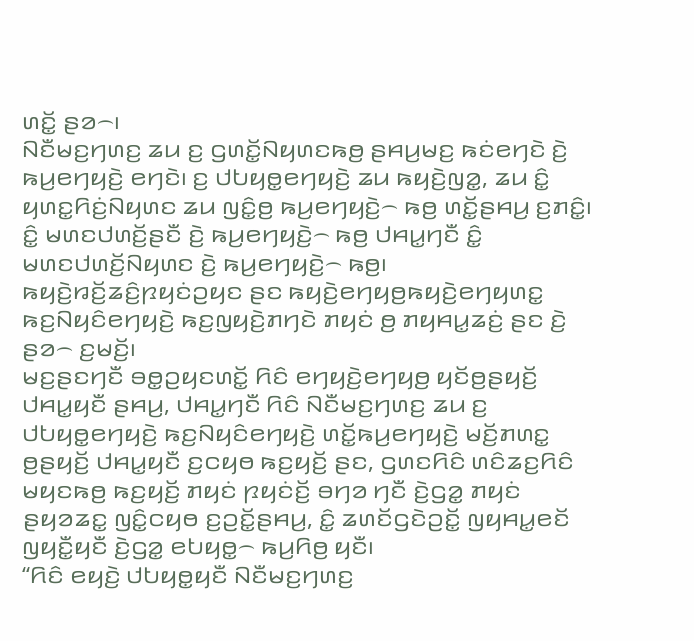ꤛꤢꤩ꤭ ꤔꤤ꤮꤯
ꤡꤢꤪꤗꤢ꤬ꤚꤛꤢ꤬ ꤘꤣ ꤢ꤬ ꤞꤛꤢꤩ꤭ꤡꤟꤛꤢꤒꤥ꤬ ꤔꤌꤣ꤬ꤗꤢ꤬ ꤒꤢꤦꤕꤚꤢꤧ ꤢꤧ꤬ ꤒꤣ꤬ꤕꤚꤟꤢꤧ꤬ ꤕꤚꤢꤧ꤯ ꤢ꤬ ꤓꤝꤟꤥ꤭ꤕꤚꤟꤢꤧ꤬ ꤘꤣ ꤒꤟꤢꤧ꤬ꤜꤤ꤭, ꤘꤣ ꤢꤨ꤭ ꤟꤛꤢ꤭ꤖꤢꤦ꤬ꤡꤟꤛꤢ ꤘꤣ ꤜꤢꤨ꤭ꤥ꤬ ꤒꤣ꤬ꤕꤚꤟꤢꤧ꤬꤮ ꤒꤥ꤬ ꤛꤢꤩ꤭ꤔꤌꤣ꤬ ꤢ꤬ꤊꤢꤨ꤭꤯ ꤢꤨ꤭ ꤗꤛꤢꤓꤛꤢꤩ꤬ꤔꤢꤪ ꤢꤧ꤬ ꤒꤣ꤬ꤕꤚꤟꤢꤧ꤬꤮ ꤒꤥ꤬ ꤓꤌꤣ꤭ꤚꤢꤪ ꤢꤨ꤭ ꤗꤛꤢꤓꤛꤢꤩ꤬ꤡꤟꤛꤢ ꤢꤧ꤬ ꤒꤣ꤬ꤕꤚꤟꤢꤧ꤬꤮ ꤒꤥ꤬꤯ ꤒꤟꤢꤧ꤬ꤙꤢꤩ꤬ꤘꤢꤨ꤬ꤐꤟꤢꤦꤑꤟꤢ ꤔꤢ ꤒꤟꤢꤧ꤬ꤕꤚꤟꤥ꤬ꤒꤟꤢꤧ꤬ꤕꤚꤟꤛꤢ꤭ ꤒꤢ꤬ꤡꤟꤢꤨꤕꤚꤟꤢꤧ꤬ ꤒꤢ꤬ꤜꤟꤢꤧ꤬ꤊꤚꤢꤧ ꤊꤟꤢꤦ ꤥ꤬ ꤊꤟꤌꤣ꤭ꤘꤢꤦ꤬ ꤔꤢ ꤢꤧ꤬ ꤔꤤ꤮ ꤢ꤬ꤗꤢꤩ꤬꤯
ꤗꤢ꤬ꤔꤢꤚꤢꤪ ꤋꤥ꤭ꤑꤟꤢꤛꤢꤩ꤭ ꤖꤢꤨ ꤕꤚꤟꤢꤧ꤬ꤕꤚꤟꤥ꤬ ꤟꤢꤩꤥ꤬ꤔꤟꤢꤩ꤬ ꤓꤌꤣ꤭ꤟꤢꤪ ꤔꤌꤣ꤬, ꤓꤌꤣ꤭ꤚꤢꤪ ꤖꤢꤨ ꤡꤢꤪꤗꤢ꤬ꤚꤛꤢ꤬ ꤘꤣ ꤢ꤬ ꤓꤝꤟꤥ꤭ꤕꤚꤟꤢꤧ꤬ ꤒꤢ꤬ꤡꤟꤢꤨꤕꤚꤟꤢꤧ꤬ ꤛꤢꤩ꤭ꤒꤣ꤬ꤕꤚꤟꤢꤧ꤬ ꤗꤢꤩ꤬ꤊꤛꤢ꤭ ꤥ꤬ꤔꤟꤢꤩ꤬ ꤓꤌꤣ꤭ꤟꤢꤪ ꤢ꤬ꤍꤟꤥ ꤒꤢ꤬ꤟꤢꤩ꤬ ꤔꤢ, ꤞꤛꤢꤖꤢꤨ ꤛꤢꤨꤘꤢ꤬ꤖꤢꤨ ꤗꤟꤢꤒꤥ꤬ ꤒꤢ꤬ꤟꤢꤩ꤬ ꤊꤟꤢꤦ ꤐꤟꤢꤦꤢꤩ꤬ ꤋꤚꤤ ꤚꤢꤪ ꤢꤧ꤬ꤞꤤ꤭ ꤊꤟꤢꤦ ꤔꤟꤤꤘꤢ꤭ ꤜꤢꤨ꤭ꤍꤟꤥ ꤢ꤬ꤑꤢꤩ꤭ꤔꤌꤣ꤬, ꤢꤨ꤭ ꤘꤛꤢꤩꤞꤢꤧꤑꤢꤩ꤭ ꤜꤟꤌꤣ꤭ꤕꤢꤩ ꤜꤟꤢꤪ꤭ꤟꤢꤪ ꤢꤧ꤬ꤞꤤ꤭ ꤕꤝꤟꤥ꤭꤮ ꤒꤣ꤬ꤖꤥ꤬ ꤟꤢꤪ꤯
“ꤖꤢꤨ ꤕꤟꤢꤧ꤬ ꤓꤝꤟꤥ꤭ꤟꤢꤪ ꤡꤢꤪꤗꤢ꤬ꤚꤛꤢ꤬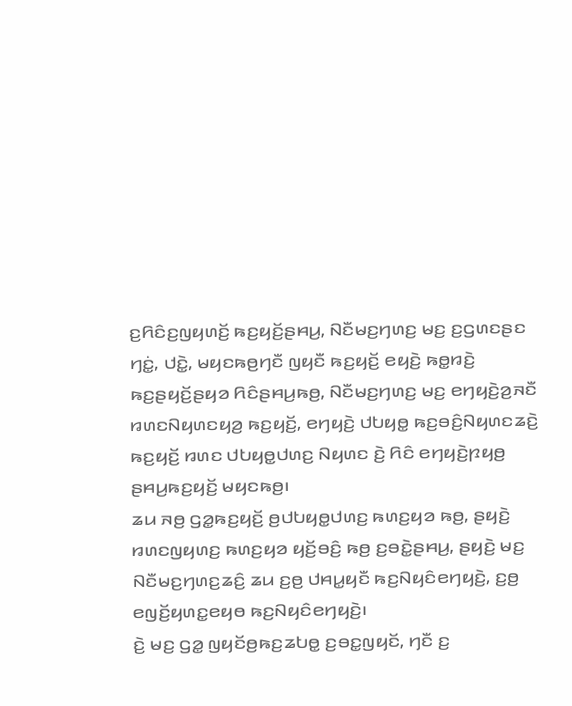ꤢ꤬ꤖꤢꤨꤢ꤬ꤜꤟꤛꤢꤩ꤬ ꤒꤢ꤬ꤟꤢꤩ꤬ꤔꤌꤣ꤬, ꤡꤢꤪꤗꤢ꤬ꤚꤛꤢ꤬ ꤗꤢ꤬ ꤢ꤬ꤞꤛꤢꤔꤢ ꤚꤢꤦ꤭, ꤓꤢꤧ꤭, ꤗꤟꤢꤒꤥ꤬ꤚꤢꤪ ꤜꤟꤢꤪ ꤒꤢ꤬ꤟꤢꤩ꤬ ꤕꤟꤢꤧ꤬ ꤒꤥ꤭ꤙꤢꤧ꤬ ꤒꤢ꤬ꤔꤟꤢꤩ꤬ꤔꤟꤤ ꤖꤢꤨꤔꤌꤣ꤬ꤒꤥ꤬, ꤡꤢꤪꤗꤢ꤬ꤚꤛꤢ꤬ ꤗꤢ꤬ ꤕꤚꤟꤢꤧ꤬ꤤ꤬ꤏꤢꤪ ꤙꤛꤢꤡꤟꤛꤢꤟꤤ꤬ ꤒꤢ꤬ꤟꤢꤩ꤬, ꤕꤚꤟꤢꤧ꤬ ꤓꤝꤟꤥ꤭ ꤒꤢ꤬ꤋꤢꤨ꤬ꤡꤟꤛꤢꤘꤢꤧ꤬ ꤒꤢ꤬ꤟꤢꤩ꤬ ꤙꤛꤢ ꤓꤝꤟꤥ꤭ꤓꤛꤢ꤬ ꤡꤟꤛꤢ ꤢꤧ꤬ ꤖꤢꤨ ꤕꤚꤟꤢꤧ꤬ꤐꤟꤥ꤬ ꤔꤌꤣ꤬ꤒꤢ꤬ꤟꤢꤩ꤬ ꤗꤟꤢꤒꤥ꤬꤯
ꤘꤣ ꤏꤥ꤬ ꤞꤤ꤭ꤒꤢ꤬ꤟꤢꤩ꤬ ꤥ꤬ꤓꤝꤟꤥ꤭ꤓꤛꤢ꤬ ꤒꤛꤢ꤬ꤟꤤ ꤒꤥ꤬, ꤔꤟꤢꤧ꤬ ꤙꤛꤢꤜꤟꤛꤢ꤬ ꤒꤛꤢ꤬ꤟꤤ ꤟꤢꤩ꤬ꤋꤢꤨ꤬ ꤒꤥ꤬ ꤢ꤬ꤋꤢꤧ꤭ꤔꤌꤣ꤬, ꤔꤟꤢꤧ꤬ ꤗꤢ꤬ ꤡꤢꤪꤗꤢ꤬ꤚꤛꤢ꤬ꤘꤢꤨ꤬ ꤘꤣ ꤢ꤬ꤥ꤬ ꤓꤌꤣ꤭ꤟꤢꤪ ꤒꤢ꤬ꤡꤟꤢꤨꤕꤚꤟꤢꤧ꤬, ꤢ꤬ꤥ꤬ ꤕꤜꤢꤩ꤬ꤟꤛꤢ꤭ꤕꤟꤥ ꤒꤢ꤬ꤡꤟꤢꤨꤕꤚꤟꤢꤧ꤬꤯
ꤢꤧ꤬ ꤗꤢ꤬ ꤞꤤ꤭ ꤜꤟꤢꤩꤥ꤬ꤒꤢ꤬ꤘꤝꤥ꤭ ꤢ꤬ꤋꤢ꤭ꤜꤟꤢꤩ, ꤚꤢꤪ ꤢ꤬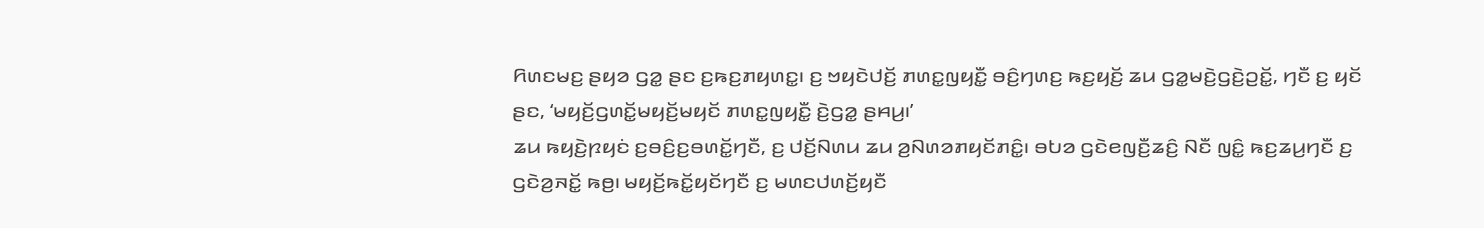ꤖꤛꤢꤗꤢ꤬ ꤔꤟꤤ ꤞꤤ꤭ ꤔꤢ ꤢ꤬ꤒꤢ꤬ꤊꤟꤛꤢ꤭꤯ ꤢ꤬ ꤠꤟꤢꤧꤓꤢꤩ꤬ ꤊꤛꤢ꤭ꤜꤟꤢꤪ꤭ ꤋꤢꤨ꤬ꤚꤛꤢ꤬ ꤒꤢ꤬ꤟꤢꤩ꤬ ꤘꤣ ꤞꤤ꤭ꤗꤢꤧ꤬ꤞꤢꤧ꤬ꤑꤢꤩ꤭, ꤚꤢꤪ ꤢ꤬ ꤟꤢꤩ ꤔꤢ, ‘ꤗꤟꤢꤩ꤬ꤞꤛꤢꤩ꤭ꤗꤟꤢꤩ꤬ꤗꤟꤢꤩ ꤊꤛꤢ꤭ꤜꤟꤢꤪ꤭ ꤢꤧ꤬ꤞꤤ꤭ ꤔꤌꤣ꤬꤯’
ꤘꤣ ꤒꤟꤢꤧ꤬ꤐꤟꤢꤦ ꤢ꤬ꤋꤢꤨ꤬ꤢ꤬ꤋꤛꤢꤩ꤭ꤚꤢꤪ, ꤢ꤬ ꤓꤢꤩ꤬ꤡꤛꤣ ꤘꤣ ꤤ꤬ꤡꤛꤤꤊꤟꤢꤩꤊꤢꤨ꤭꤯ ꤋꤝꤤ ꤞꤢꤧꤕꤜꤢꤪ꤬ꤘꤢꤨ꤬ ꤡꤢꤪ ꤜꤢꤨ꤭ ꤒꤢ꤬ꤘꤣ꤬ꤚꤢꤪ ꤢ꤬ ꤞꤢꤧꤤ꤬ꤏꤢꤩ꤭ ꤒꤥ꤬꤯ ꤗꤟꤢꤩ꤬ꤒꤢꤩ꤭ꤟꤢꤩꤚꤢꤪ ꤢ꤬ ꤗꤛꤢꤓꤛꤢꤩ꤬ꤟꤢꤪ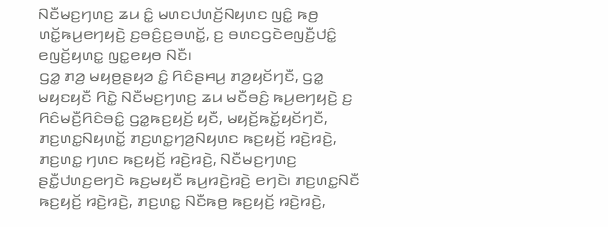ꤡꤢꤪꤗꤢ꤬ꤚꤛꤢ꤬ ꤘꤣ ꤢꤨ꤭ ꤗꤛꤢꤓꤛꤢꤩ꤬ꤡꤟꤛꤢ ꤜꤢꤨ꤭ ꤒꤥ꤬ ꤛꤢꤩ꤭ꤒꤣ꤬ꤕꤚꤟꤢꤧ꤬ ꤢ꤬ꤋꤢꤨ꤬ꤢ꤬ꤋꤛꤢꤩ꤭, ꤢ꤬ ꤋꤛꤢꤞꤢꤧꤕꤜꤢꤪ꤬ꤓꤢꤨ꤭ ꤕꤜꤢꤩ꤬ꤟꤛꤢ꤭ ꤜꤢ꤭ꤕꤟꤥ ꤡꤢꤪ꤯
ꤞꤤ꤭ ꤊꤤ꤬ ꤗꤟꤥ꤬ꤔꤟꤤ ꤢꤨ꤭ ꤖꤢꤨꤔꤌꤣ꤬ ꤊꤤ꤬ꤟꤢꤩꤚꤢꤪ, ꤞꤤ꤭ ꤗꤟꤢꤟꤢꤪ ꤖꤢꤧ꤭ ꤡꤢꤪꤗꤢ꤬ꤚꤛꤢ꤬ ꤘꤣ ꤗꤢꤪꤋꤢꤨ꤬ ꤒꤣ꤬ꤕꤚꤟꤢꤧ꤬ ꤢ꤬ ꤖꤢꤨꤗꤢꤪ꤬ꤖꤢꤨꤋꤢꤨ꤭ ꤞꤤ꤭ꤒꤢ꤬ꤟꤢꤩ꤬ ꤟꤢꤪ, ꤗꤟꤢꤩ꤬ꤒꤢꤩ꤭ꤟꤢꤩꤚꤢꤪ, ꤊꤢ꤬ꤛꤢ꤭ꤡꤟꤛꤢꤩ꤭ ꤊꤢ꤬ꤛꤢ꤭ꤚꤤ꤬ꤡꤟꤛꤢ ꤒꤢ꤬ꤟꤢꤩ꤬ ꤙꤢꤧ꤬ꤙꤢꤧ꤬, ꤊꤢ꤬ꤛꤢ꤭ ꤚꤛꤢ ꤒꤢ꤬ꤟꤢꤩ꤬ ꤙꤢꤧ꤬ꤙꤢꤧ꤬, ꤡꤢꤪꤗꤢ꤬ꤚꤛꤢ꤬ ꤔꤢꤪ꤭ꤓꤛꤢ꤬ꤕꤚꤢꤧ ꤒꤢ꤬ꤗꤟꤢꤪ ꤒꤣ꤬ꤙꤢꤧ꤬ꤙꤢꤧ꤬ ꤕꤚꤢꤧ꤯ ꤊꤢ꤬ꤛꤢ꤭ꤡꤢꤪ ꤒꤢ꤬ꤟꤢꤩ꤬ ꤙꤢꤧ꤬ꤙꤢꤧ꤬, ꤊꤢ꤬ꤛꤢ꤭ ꤡꤢꤪꤒꤥ꤬ ꤒꤢ꤬ꤟꤢꤩ꤬ ꤙꤢꤧ꤬ꤙꤢꤧ꤬,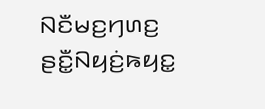ꤡꤢꤪꤗꤢ꤬ꤚꤛꤢ꤬ ꤔꤢꤪ꤭ꤡꤟꤢꤦ꤬ꤒꤟꤢ꤭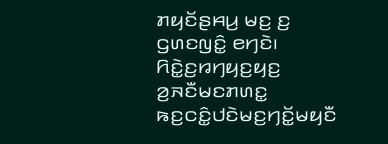ꤊꤟꤢꤩꤔꤌꤣ꤬ ꤗꤢ꤬ ꤢ꤬ ꤞꤛꤢꤜꤢꤨ꤭ ꤕꤚꤢꤧ꤯
ꤖꤢꤧ꤭ꤢ꤬ꤙꤚꤟꤢ꤬ꤟꤢ꤬ ꤤ꤬ꤏꤢꤪꤗꤢꤊꤛꤢ꤭ ꤒꤢ꤬ꤍꤢꤨ꤭ꤓꤢꤧꤗꤢ꤬ꤚꤢꤩ꤭ꤗꤟꤢꤪ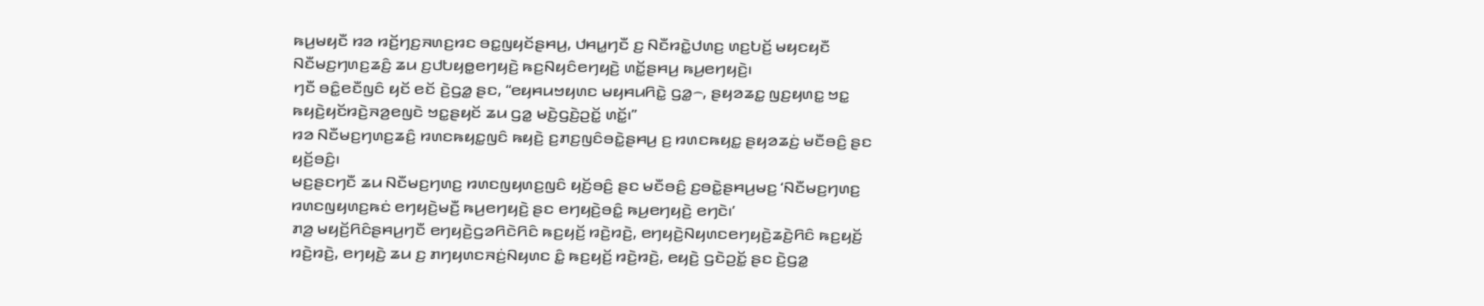ꤒꤣ꤬ꤗꤟꤢꤪ ꤙꤤ ꤙꤢꤩ꤬ꤚꤢ꤬ꤏꤛꤢ꤬ꤙꤢ ꤋꤢ꤭ꤜꤟꤢꤩꤔꤌꤣ꤬, ꤓꤌꤣ꤭ꤚꤢꤪ ꤢ꤬ ꤡꤢꤪꤙꤢꤧ꤭ꤓꤛꤢ꤬ ꤛꤢ꤬ꤝꤢꤩ꤬ ꤗꤟꤢꤟꤢꤪ ꤡꤢꤪꤗꤢ꤬ꤚꤛꤢ꤬ꤘꤢꤨ꤬ ꤘꤣ ꤢ꤬ꤓꤝꤟꤥ꤭ꤕꤚꤟꤢꤧ꤬ ꤒꤢ꤬ꤡꤟꤢꤨꤕꤚꤟꤢꤧ꤬ ꤛꤢꤩ꤭ꤔꤌꤣ꤬ ꤒꤣ꤬ꤕꤚꤟꤢꤧ꤬꤯
ꤚꤢꤪ ꤋꤢꤨ꤭ꤕꤢꤪꤜꤢꤨ ꤟꤢꤩ ꤕꤢꤩ ꤢꤧ꤬ꤞꤤ꤭ ꤔꤢ, “ꤕꤟꤌꤣꤠꤟꤛꤢ ꤗꤟꤌꤣꤖꤢꤧ꤭ ꤞꤤ꤭꤮, ꤔꤟꤤꤘꤢ꤭ ꤜꤢ꤬ꤟꤛꤢ꤭ ꤠꤢ꤭ ꤒꤟꤢꤧ꤬ꤟꤢꤩꤙꤢꤧ꤬ꤏꤤ꤬ꤕꤜꤢꤧ ꤠꤢ꤭ꤔꤟꤢꤩ ꤘꤣ ꤞꤤ꤭ ꤗꤢꤧ꤬ꤞꤢꤧ꤬ꤑꤢꤩ꤭ ꤛꤢꤩ꤭꤯”
ꤙꤤ ꤡꤢꤪꤗꤢ꤬ꤚꤛꤢ꤬ꤘꤢꤨ꤬ ꤙꤛꤢꤒꤟꤢ꤭ꤜꤢꤨ ꤒꤟꤢꤧ꤬ ꤢ꤬ꤊꤢ꤬ꤜꤢꤨꤋꤢꤧ꤭ꤔꤌꤣ꤬ ꤢ꤬ ꤙꤛꤢꤒꤟꤢ꤭ ꤔꤟꤤꤘꤢꤦ꤬ ꤗꤢꤪꤋꤢꤨ꤬ ꤔꤢ ꤟꤢꤩ꤬ꤋꤢꤨ꤬꤯
ꤗꤢ꤬ꤔꤢꤚꤢꤪ ꤘꤣ ꤡꤢꤪꤗꤢ꤬ꤚꤛꤢ꤬ ꤙꤛꤢꤜꤟꤛꤢ꤬ꤜꤢꤨ ꤟꤢꤩ꤬ꤋꤢꤨ꤬ ꤔꤢ ꤗꤢꤪꤋꤢꤨ꤬ ꤢ꤬ꤋꤢꤧ꤭ꤔꤌꤣ꤬ꤗꤢ꤬ ‘ꤡꤢꤪꤗꤢ꤬ꤚꤛꤢ꤬ ꤙꤛꤢꤜꤟꤛꤢ꤬ꤒꤢꤦ ꤕꤚꤟꤢꤧ꤬ꤗꤢꤪ꤬ ꤒꤣ꤬ꤕꤚꤟꤢꤧ꤬ ꤔꤢ ꤕꤚꤟꤢꤧ꤬ꤋꤢꤨ꤭ ꤒꤣ꤬ꤕꤚꤟꤢꤧ꤬ ꤕꤚꤢꤧ꤯’
ꤊꤤ꤬ ꤗꤟꤢꤩ꤬ꤖꤢꤨꤔꤌꤣ꤬ꤚꤢꤪ ꤕꤚꤟꤢꤧ꤬ꤞꤤꤖꤢꤧꤖꤢꤨ ꤒꤢ꤬ꤟꤢꤩ꤬ ꤙꤢꤧ꤬ꤙꤢꤧ꤬, ꤕꤚꤟꤢꤧ꤬ꤡꤟꤛꤢꤕꤚꤟꤢꤧ꤬ꤘꤢꤧ꤬ꤖꤢꤨ ꤒꤢ꤬ꤟꤢꤩ꤬ ꤙꤢꤧ꤬ꤙꤢꤧ꤬, ꤕꤚꤟꤢꤧ꤬ ꤘꤣ ꤢ꤬ ꤊꤚꤟꤛꤢꤏꤢꤦ꤬ꤡꤟꤛꤢ ꤢꤨ꤭ ꤒꤢ꤬ꤟꤢꤩ꤬ ꤙꤢꤧ꤬ꤙꤢꤧ꤬, ꤕꤟꤢꤧ꤬ ꤞꤢꤧꤑꤢꤩ꤭ ꤔꤢ ꤢꤧ꤬ꤞꤤ꤭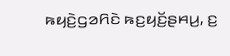ꤒꤟꤢꤧ꤬ꤞꤤꤖꤢꤧ ꤒꤢ꤬ꤟꤢꤩ꤬ꤔꤌꤣ꤬, ꤢ꤬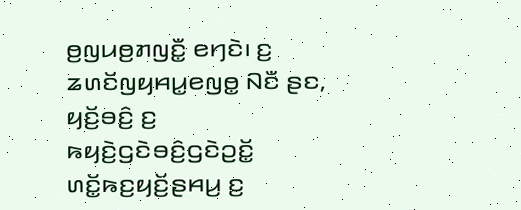ꤥ꤬ꤜꤣꤥ꤬ꤊꤜꤢꤪ꤭ ꤕꤚꤢꤧ꤯ ꤢ꤬ ꤘꤛꤢꤩꤜꤟꤌꤣ꤭ꤕꤜꤥ꤭ ꤡꤢꤪ ꤔꤢ, ꤟꤢꤩ꤬ꤋꤢꤨ꤬ ꤢ꤬ ꤒꤟꤢꤧ꤬ꤞꤢꤧꤋꤢꤨ꤬ꤞꤢꤧꤑꤢꤩ꤭ ꤛꤢꤩ꤭ꤒꤢ꤬ꤟꤢꤩ꤬ꤔꤌꤣ꤬ ꤢ꤬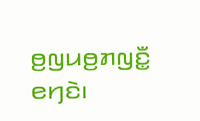ꤥ꤬ꤜꤣꤥ꤬ꤊꤜꤢꤪ꤭ ꤕꤚꤢꤧ꤯